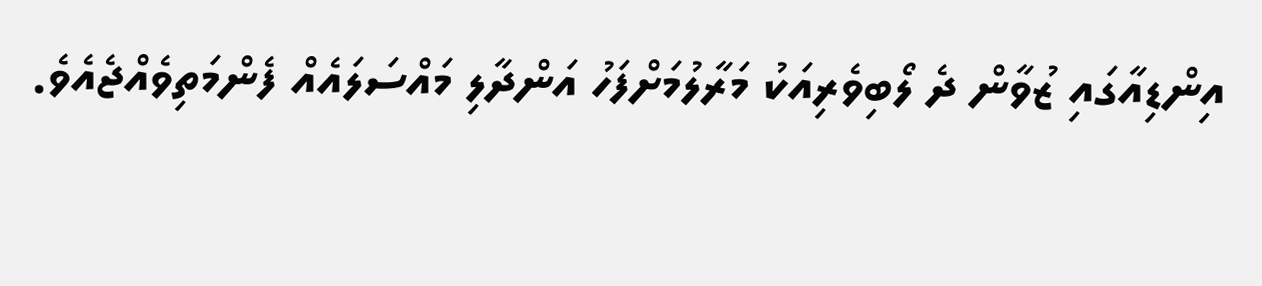އިންޑިއާގައި ޒުވާން ދެ ލޯބިވެރިއަކު މަރާލުމަށްފަހު އަންދާލި މައްސަލައެއް ފެންމަތިވެއްޖެއެވެ.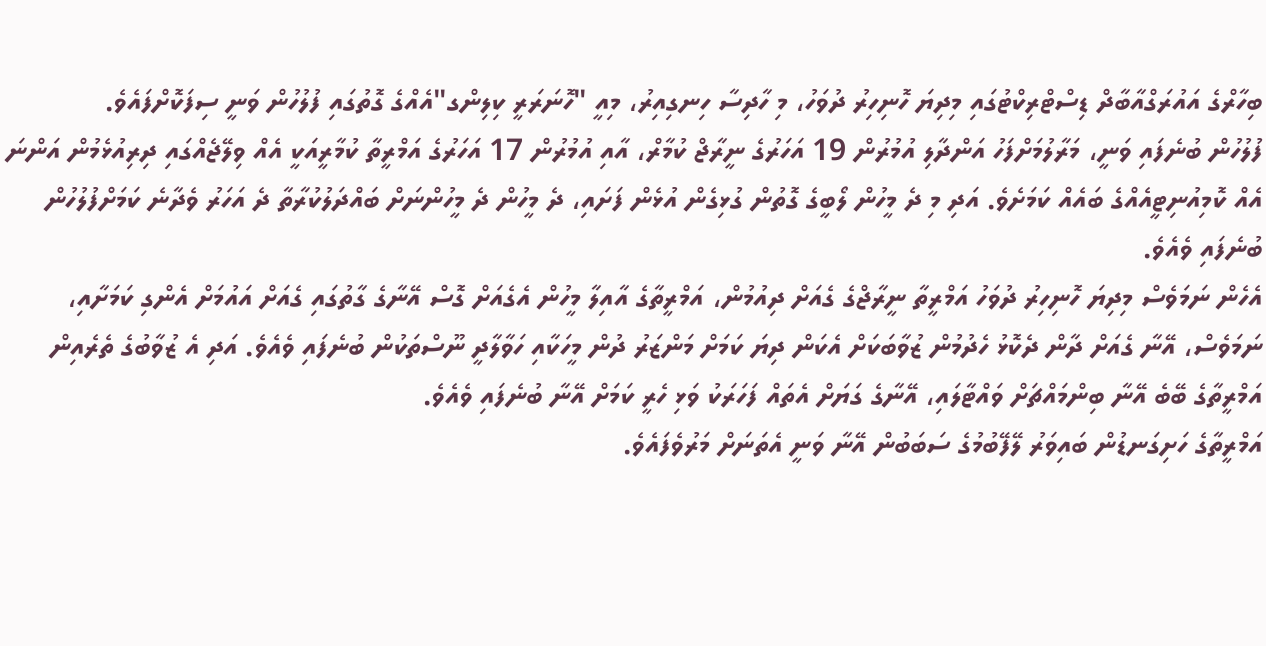ބިހާރްގެ އައުރަގްއާބާދް ޑިސްޓްރިކްޓުގައި މިދިޔަ ހޮނިހިރު ދުވަހު، މި ހާދިސާ ހިނގިއިރު، މިއީ "ހޮނަރަރީ ކިލިންގ"އެއްގެ ގޮތުގައި ފުލުހުން ވަނީ ސިފަކޮށްފައެވެ.
ފުލުހުން ބުނެފައި ވަނީ، މަރާލުމަށްފަހު އަންދާލި އުމުރުން 19 އަހަރުގެ ނީރާޖް ކުމާރް، އާއި އުމުރުން 17 އަހަރުގެ އަމްރީތާ ކުމާރީއަކީ އެއް ވިލޭޖެއްގައި ދިރިއުޅެމުން އަންނަ އެއް ކޮމިއުނިޓީއެއްގެ ބައެއް ކަމަށެވެ. އަދި މި ދެ މީހުން ލޯބީގެ ގޮތުން ގުޅިގެން އުޅެން ފަށައި، ދެ މީހުން ދެ މީހުންނަށް ބައްދަލުކުރާތާ ދެ އަހަރު ވެދާނެ ކަމަށްފުލުހުން ބުނެފައި ވެއެވެ.
އެހެން ނަމަވެސް މިދިޔަ ހޮނިހިރު ދުވަހު އަމްރީތާ ނީރާޖްގެ ގެއަށް ދިއުމުން، އަމްރީތާގެ އާއިލާ މީހުން އެގެއަށް ގޮސް އޭނާގެ ގާތުގައި ގެއަށް އައުމަށް އެންގި ކަމަށާއި، ނަމަވެސް، އޭނާ ގެއަށް ދާން ދެކޮޅު ހެދުމުން ޒުވާބަކަށް އެކަން ދިޔަ ކަމަށް މަންޒަރު ދުން މީހަކާއި ހަވާލާދީ ނޫސްތަކުން ބުނެފައި ވެއެވެ. އަދި އެ ޒުވާބުގެ ތެރެއިން އަމްރީތާގެ ބޭބެ އޭނާ ބިންމައްޗަށް ވައްޓާލައި، އޭނާގެ ގަޔަށް އެތައް ފަހަރަކު ވަޅި ހެރީ ކަމަށް އޭނާ ބުނެފައި ވެއެވެ.
އަމްރީތާގެ ހަށިގަނޑުން ބައިވަރު ލޭފޭބުމުގެ ސަބަބުން އޭނާ ވަނީ އެތަނަށް މަރުވެފައެވެ.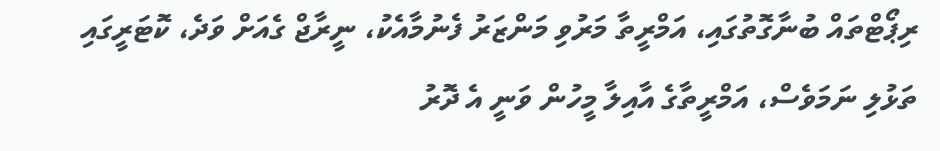ރިޕޯޓްތައް ބުނާގޮތުގައި، އަމްރީތާ މަރުވި މަންޒަރު ފެނުމާއެކު، ނީރާޖް ގެއަށް ވަދެ، ކޮޓަރީގައި ތަޅުލި ނަމަވެސް، އަމްރީތާގެ އާއިލާ މީހުން ވަނީ އެ ދޮރު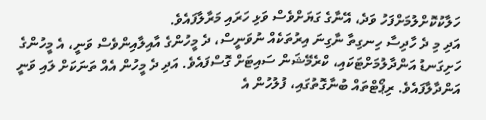ހަލާކުކޮށްލުމަށްފަހު ވަދެ، އޭނާގެ ގަޔަށްވެސް ވަޅި ހަރައި މަރާލާފައެވެ.
އަދި މި ދެ ހާދިސާ ހިނގިތާ ނާގިނަ އިރުތަކެއް ނުވަނީސް، ދެ މީހުންގެ އާއިލާއިންވެސް ވަނީ، އެ މީހުންގެ ހަށިގަނޑު އަންދާލުމަށްޓަކައި، ކްރެމޭޝަން ސައިޓަށް ގޮސްފައެވެ. އަދި ދެ މީހުން އެއް ތަނަކަށް ލައި ވަނީ އަންދާލާފައެވެ. ރިޕޯޓްތައް ބުނާގޮތުގައި، ފުލުހުން އެ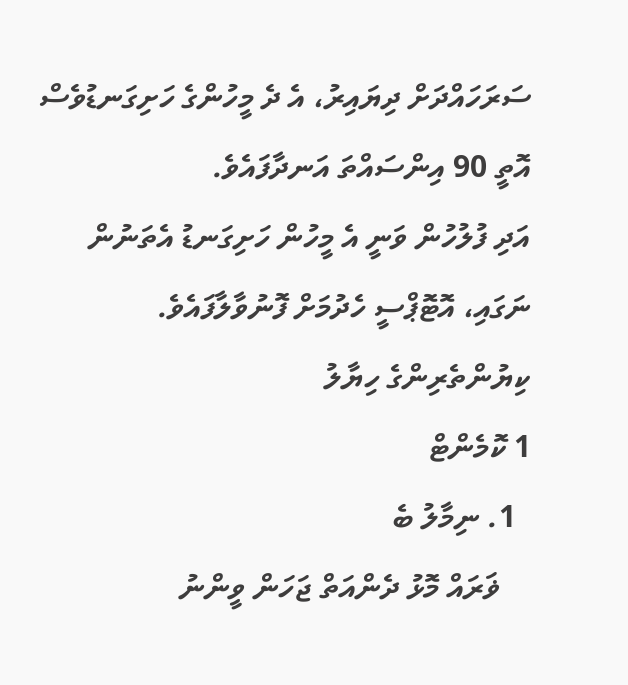ސަރަހައްދަށް ދިޔައިރު، އެ ދެ މީހުންގެ ހަށިގަނޑުވެސް އޮތީ 90 އިންސައްތަ އަނދާފައެވެ.
އަދި ފުލުހުން ވަނީ އެ މީހުން ހަށިގަނޑު އެތަނުން ނަގައި، އޮޓޮޕްސީ ހެދުމަށް ފޮނުވާލާފައެވެ.
ކިޔުންތެރިންގެ ހިޔާލު
1 ކޮމެންޓް
  1. ނިމާލު ބެ
    ޥަރައް މޮޅު ދެންއަތް ޖަހަން ވީންނު